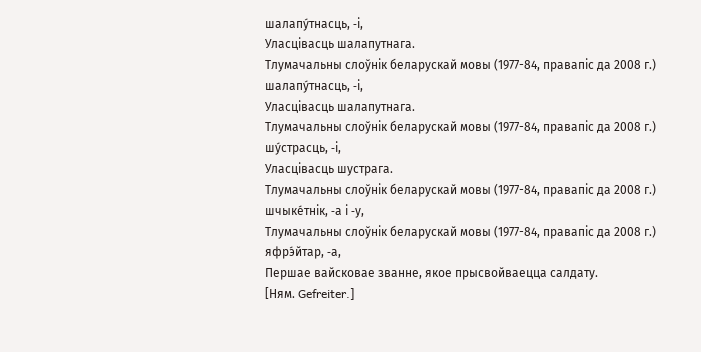шалапу́тнасць, ‑і,
Уласцівасць шалапутнага.
Тлумачальны слоўнік беларускай мовы (1977-84, правапіс да 2008 г.)
шалапу́тнасць, ‑і,
Уласцівасць шалапутнага.
Тлумачальны слоўнік беларускай мовы (1977-84, правапіс да 2008 г.)
шу́страсць, ‑і,
Уласцівасць шустрага.
Тлумачальны слоўнік беларускай мовы (1977-84, правапіс да 2008 г.)
шчыке́тнік, ‑а і ‑у,
Тлумачальны слоўнік беларускай мовы (1977-84, правапіс да 2008 г.)
яфрэ́йтар, ‑а,
Першае вайсковае званне, якое прысвойваецца салдату.
[Ням. Gefreiter.]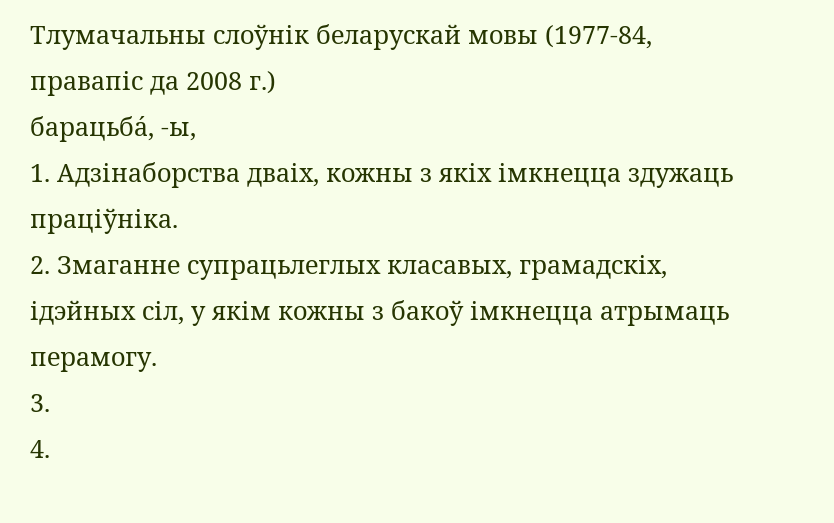Тлумачальны слоўнік беларускай мовы (1977-84, правапіс да 2008 г.)
барацьба́, ‑ы,
1. Адзінаборства дваіх, кожны з якіх імкнецца здужаць праціўніка.
2. Змаганне супрацьлеглых класавых, грамадскіх, ідэйных сіл, у якім кожны з бакоў імкнецца атрымаць перамогу.
3.
4.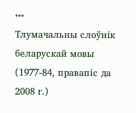•••
Тлумачальны слоўнік беларускай мовы (1977-84, правапіс да 2008 г.)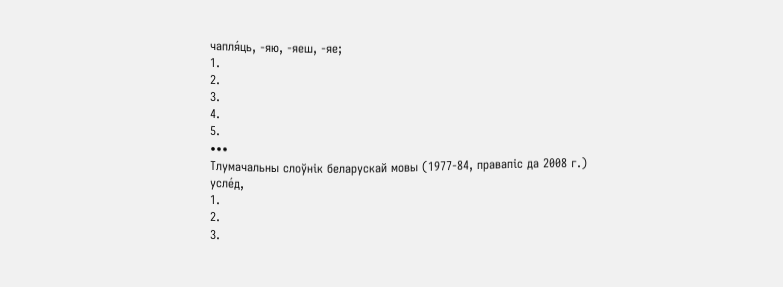чапля́ць, ‑яю, ‑яеш, ‑яе;
1.
2.
3.
4.
5.
•••
Тлумачальны слоўнік беларускай мовы (1977-84, правапіс да 2008 г.)
усле́д,
1.
2.
3.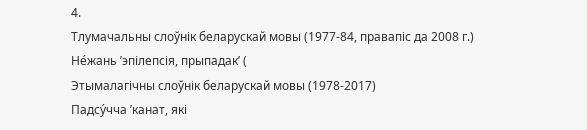4.
Тлумачальны слоўнік беларускай мовы (1977-84, правапіс да 2008 г.)
Не́жань ’эпілепсія, прыпадак’ (
Этымалагічны слоўнік беларускай мовы (1978-2017)
Падсу́чча ’канат, які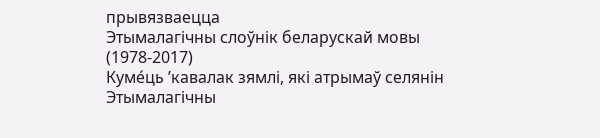прывязваецца
Этымалагічны слоўнік беларускай мовы (1978-2017)
Куме́ць ’кавалак зямлі, які атрымаў селянін
Этымалагічны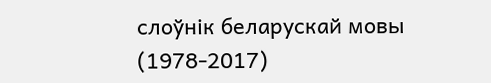слоўнік беларускай мовы (1978-2017)